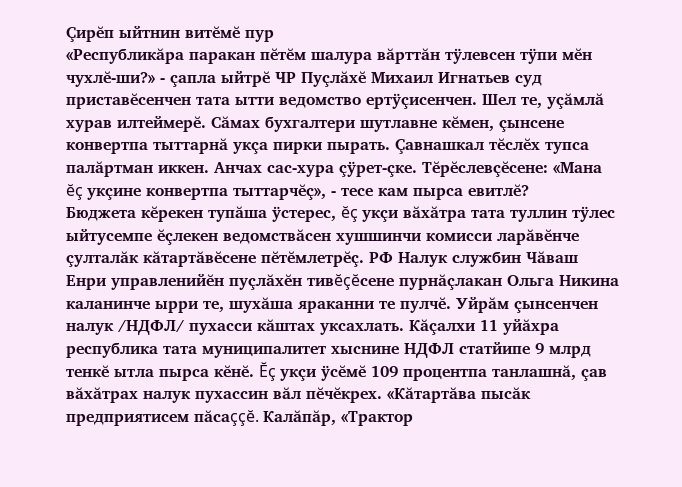Çирĕп ыйтнин витĕмĕ пур
«Республикăра паракан пĕтĕм шалура вăрттăн тÿлевсен тÿпи мĕн чухлĕ-ши?» - çапла ыйтрĕ ЧР Пуçлăхĕ Михаил Игнатьев суд приставĕсенчен тата ытти ведомство ертÿçисенчен. Шел те, уçăмлă хурав илтеймерĕ. Сăмах бухгалтери шутлавне кĕмен, çынсене конвертпа тыттарнă укçа пирки пырать. Çавнашкал тĕслĕх тупса палăртман иккен. Анчах сас-хура çÿрет-çке. Тĕрĕслевçĕсене: «Мана ĕç укçине конвертпа тыттарчĕç», - тесе кам пырса евитлĕ?
Бюджета кĕрекен тупăша ÿстерес, ĕç укçи вăхăтра тата туллин тÿлес ыйтусемпе ĕçлекен ведомствăсен хушшинчи комисси ларăвĕнче çулталăк кăтартăвĕсене пĕтĕмлетрĕç. РФ Налук службин Чăваш Енри управленийĕн пуçлăхĕн тивĕçĕсене пурнăçлакан Ольга Никина каланинче ырри те, шухăша яраканни те пулчĕ. Уйрăм çынсенчен налук /НДФЛ/ пухасси кăштах уксахлать. Кăçалхи 11 уйăхра республика тата муниципалитет хыснине НДФЛ статйипе 9 млрд тенкĕ ытла пырса кĕнĕ. Ĕç укçи ÿсĕмĕ 109 процентпа танлашнă, çав вăхăтрах налук пухассин вăл пĕчĕкрех. «Кăтартăва пысăк предприятисем пăсаççĕ. Калăпăр, «Трактор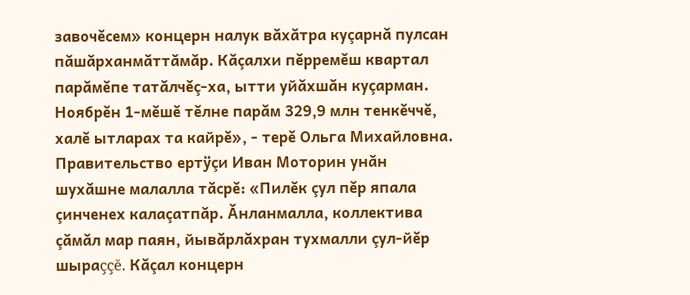завочĕсем» концерн налук вăхăтра куçарнă пулсан пăшăрханмăттăмăр. Кăçалхи пĕрремĕш квартал парăмĕпе татăлчĕç-ха, ытти уйăхшăн куçарман. Ноябрĕн 1-мĕшĕ тĕлне парăм 329,9 млн тенкĕччĕ, халĕ ытларах та кайрĕ», - терĕ Ольга Михайловна.
Правительство ертÿçи Иван Моторин унăн шухăшне малалла тăсрĕ: «Пилĕк çул пĕр япала çинченех калаçатпăр. Ăнланмалла, коллектива çăмăл мар паян, йывăрлăхран тухмалли çул-йĕр шыраççĕ. Кăçал концерн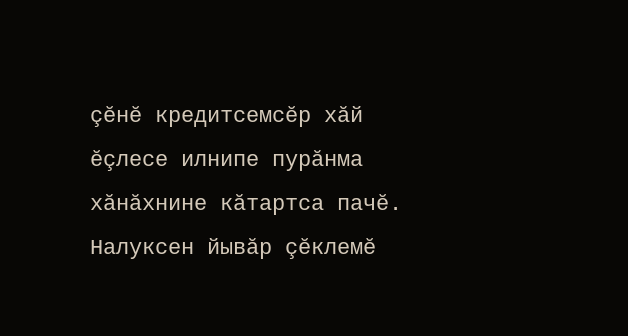çĕнĕ кредитсемсĕр хăй ĕçлесе илнипе пурăнма хăнăхнине кăтартса пачĕ. Налуксен йывăр çĕклемĕ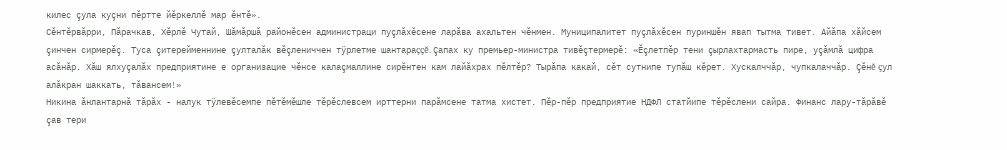килес çула куçни пĕртте йĕркеллĕ мар ĕнтĕ».
Сĕнтĕрвăрри, Пăрачкав, Хĕрлĕ Чутай, Шăмăршă районĕсен администраци пуçлăхĕсене ларăва ахальтен чĕнмен. Муниципалитет пуçлăхĕсен пуриншĕн явап тытма тивет. Айăпа хăйсем çинчен сирмерĕç. Туса çитерейменнине çулталăк вĕçлениччен тÿрлетме шантараççĕ. Çапах ку премьер-министра тивĕçтермерĕ: «Ĕçлетпĕр тени çырлахтармасть пире, уçăмлă цифра асăнăр. Хăш ялхуçалăх предприятине е организацие чĕнсе калаçмаллине сирĕнтен кам лайăхрах пĕлтĕр? Тырăпа какай, сĕт сутнипе тупăш кĕрет. Хускалччăр, чупкалаччăр. Çĕнĕ çул алăкран шаккать, тăвансем!»
Никина ăнлантарнă тăрăх - налук тÿлевĕсемпе пĕтĕмĕшле тĕрĕслевсем ирттерни парăмсене татма хистет. Пĕр-пĕр предприятие НДФЛ статйипе тĕрĕслени сайра. Финанс лару-тăрăвĕ çав тери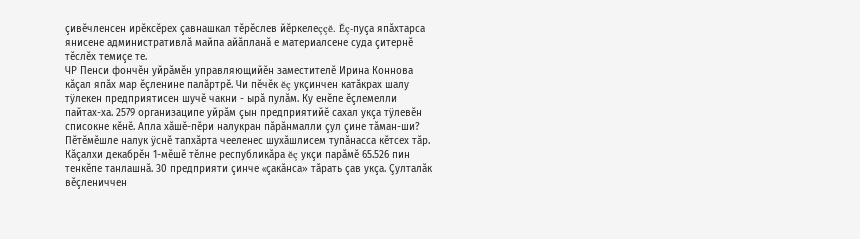çивĕчленсен ирĕксĕрех çавнашкал тĕрĕслев йĕркелеççĕ. Ĕç-пуçа япăхтарса янисене административлă майпа айăпланă е материалсене суда çитернĕ тĕслĕх темиçе те.
ЧР Пенси фончĕн уйрăмĕн управляющийĕн заместителĕ Ирина Коннова кăçал япăх мар ĕçленине палăртрĕ. Чи пĕчĕк ĕç укçинчен катăкрах шалу тÿлекен предприятисен шучĕ чакни - ырă пулăм. Ку енĕпе ĕçлемелли пайтах-ха. 2579 организаципе уйрăм çын предприятийĕ сахал укçа тÿлевĕн списокне кĕнĕ. Апла хăшĕ-пĕри налукран пăрăнмалли çул çине тăман-ши? Пĕтĕмĕшле налук ÿснĕ тапхăрта чееленес шухăшлисем тупăнасса кĕтсех тăр.
Кăçалхи декабрĕн 1-мĕшĕ тĕлне республикăра ĕç укçи парăмĕ 65.526 пин тенкĕпе танлашнă. 30 предприяти çинче «çакăнса» тăрать çав укçа. Çулталăк вĕçлениччен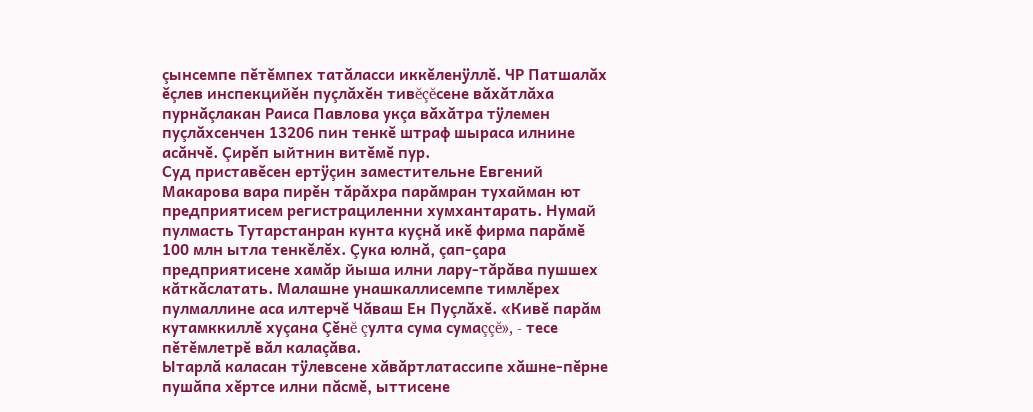çынсемпе пĕтĕмпех татăласси иккĕленÿллĕ. ЧР Патшалăх ĕçлев инспекцийĕн пуçлăхĕн тивĕçĕсене вăхăтлăха пурнăçлакан Раиса Павлова укçа вăхăтра тÿлемен пуçлăхсенчен 13206 пин тенкĕ штраф шыраса илнине асăнчĕ. Çирĕп ыйтнин витĕмĕ пур.
Суд приставĕсен ертÿçин заместительне Евгений Макарова вара пирĕн тăрăхра парăмран тухайман ют предприятисем регистрациленни хумхантарать. Нумай пулмасть Тутарстанран кунта куçнă икĕ фирма парăмĕ 100 млн ытла тенкĕлĕх. Çука юлнă, çап-çара предприятисене хамăр йыша илни лару-тăрăва пушшех кăткăслатать. Малашне унашкаллисемпе тимлĕрех пулмаллине аса илтерчĕ Чăваш Ен Пуçлăхĕ. «Кивĕ парăм кутамккиллĕ хуçана Çĕнĕ çулта сума сумаççĕ», - тесе пĕтĕмлетрĕ вăл калаçăва.
Ытарлă каласан тÿлевсене хăвăртлатассипе хăшне-пĕрне пушăпа хĕртсе илни пăсмĕ, ыттисене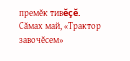премĕк тивĕçĕ.
Сăмах май, «Трактор завочĕсем»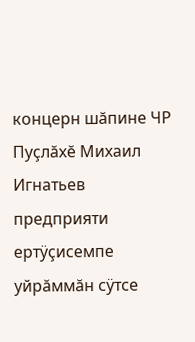концерн шăпине ЧР Пуçлăхĕ Михаил Игнатьев предприяти ертÿçисемпе уйрăммăн сÿтсе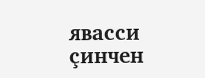явасси çинчен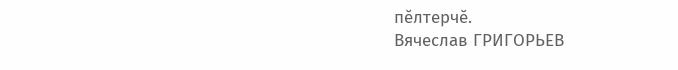пĕлтерчĕ.
Вячеслав ГРИГОРЬЕВ